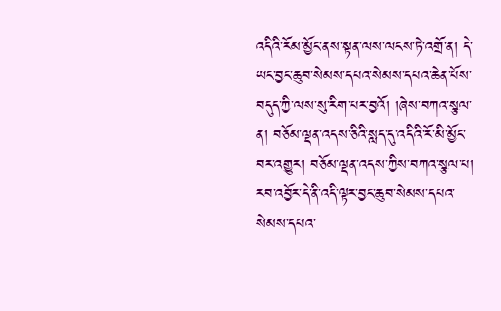འདིའི་རོམ་མྱོང་ནས་སྟན་ལས་ལངས་ཏེ་འགྲོ་ན། དེ་ཡང་བྱང་ཆུབ་སེམས་དཔའ་སེམས་དཔའ་ཆེན་པོས་བདུད་ཀྱི་ལས་སུ་རིག་པར་བྱའོ། །ཞེས་བཀའ་སྩལ་ན། བཅོམ་ལྡན་འདས་ཅིའི་སླད་དུ་འདིའི་རོ་མི་མྱོང་བར་འགྱུར། བཅོམ་ལྡན་འདས་ཀྱིས་བཀའ་སྩལ་པ། རབ་འབྱོར་དེ་ནི་འདི་ལྟར་བྱང་ཆུབ་སེམས་དཔའ་སེམས་དཔའ་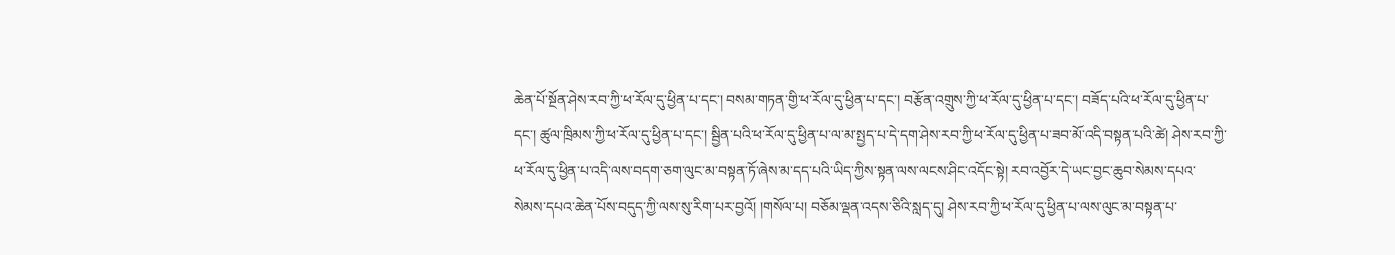ཆེན་པོ་སྔོན་ཤེས་རབ་ཀྱི་ཕ་རོལ་དུ་ཕྱིན་པ་དང་། བསམ་གཏན་གྱི་ཕ་རོལ་དུ་ཕྱིན་པ་དང་། བརྩོན་འགྲུས་ཀྱི་ཕ་རོལ་དུ་ཕྱིན་པ་དང་། བཟོད་པའི་ཕ་རོལ་དུ་ཕྱིན་པ་དང་། ཚུལ་ཁྲིམས་ཀྱི་ཕ་རོལ་དུ་ཕྱིན་པ་དང་། སྦྱིན་པའི་ཕ་རོལ་དུ་ཕྱིན་པ་ལ་མ་སྤྱད་པ་དེ་དག་ཤེས་རབ་ཀྱི་ཕ་རོལ་དུ་ཕྱིན་པ་ཟབ་མོ་འདི་བསྟན་པའི་ཚེ། ཤེས་རབ་ཀྱི་ཕ་རོལ་དུ་ཕྱིན་པ་འདི་ལས་བདག་ཅག་ལུང་མ་བསྟན་ཏོ་ཞེས་མ་དད་པའི་ཡིད་ཀྱིས་སྟན་ལས་ལངས་ཤིང་འདོང་སྟེ། རབ་འབྱོར་དེ་ཡང་བྱང་ཆུབ་སེམས་དཔའ་སེམས་དཔའ་ཆེན་པོས་བདུད་ཀྱི་ལས་སུ་རིག་པར་བྱའོ། །གསོལ་པ། བཅོམ་ལྡན་འདས་ཅིའི་སླད་དུ། ཤེས་རབ་ཀྱི་ཕ་རོལ་དུ་ཕྱིན་པ་ལས་ལུང་མ་བསྟན་པ་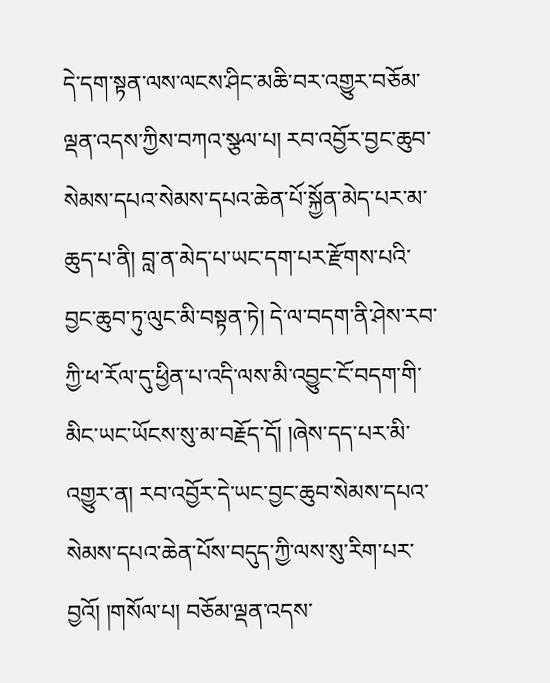དེ་དག་སྟན་ལས་ལངས་ཤིང་མཆི་བར་འགྱུར་བཅོམ་ལྡན་འདས་ཀྱིས་བཀའ་སྩལ་པ། རབ་འབྱོར་བྱང་ཆུབ་སེམས་དཔའ་སེམས་དཔའ་ཆེན་པོ་སྐྱོན་མེད་པར་མ་ཆུད་པ་ནི། བླ་ན་མེད་པ་ཡང་དག་པར་རྫོགས་པའི་བྱང་ཆུབ་ཏུ་ལུང་མི་བསྟན་ཏེ། དེ་ལ་བདག་ནི་ཤེས་རབ་ཀྱི་ཕ་རོལ་དུ་ཕྱིན་པ་འདི་ལས་མི་འབྱུང་ངོ་བདག་གི་མིང་ཡང་ཡོངས་སུ་མ་བརྗོད་དོ། །ཞེས་དད་པར་མི་འགྱུར་ན། རབ་འབྱོར་དེ་ཡང་བྱང་ཆུབ་སེམས་དཔའ་སེམས་དཔའ་ཆེན་པོས་བདུད་ཀྱི་ལས་སུ་རིག་པར་བྱའོ། །གསོལ་པ། བཅོམ་ལྡན་འདས་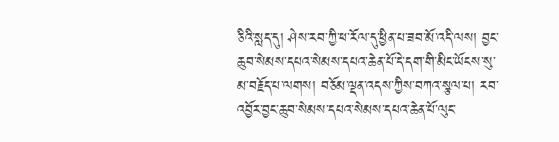ཅིའི་སླད་དུ། ཤེས་རབ་ཀྱི་ཕ་རོལ་དུ་ཕྱིན་པ་ཟབ་མོ་འདི་ལས། བྱང་ཆུབ་སེམས་དཔའ་སེམས་དཔའ་ཆེན་པོ་དེ་དག་གི་མིང་ཡོངས་སུ་མ་བརྗོད་པ་ལགས། བཅོམ་ལྡན་འདས་ཀྱིས་བཀའ་སྩལ་པ། རབ་འབྱོར་བྱང་ཆུབ་སེམས་དཔའ་སེམས་དཔའ་ཆེན་པོ་ལུང་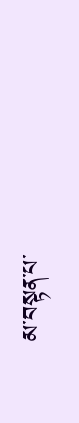མ་བསྟན་པ་